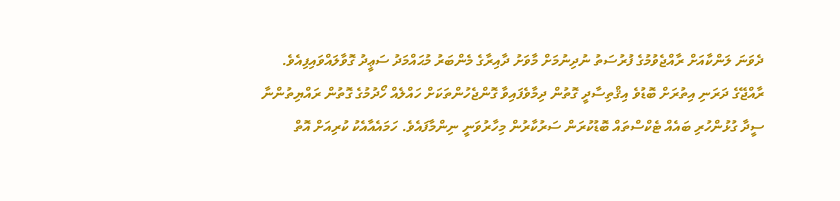ދެވަނަ ލަންކާއަށް ރާއްޖެވުމުގެ ފުރުސަތު ނުދިނުމަށް މާވަށު ދާއިރާގެ މެންބަރު މުޙައްމަދު ސަޢީދު ގޮވާލައްވައިފިއެވެ.
ރާއްޖޭގެ ދަރަނި އިތުރަށް ބޮޑުވެ އިޤްތިސާދީ ގޮތުން ދިމާވެފައިވާ ގޮންޖެހުންތަކަށް ހައްލެއް ހޯދުމުގެ ގޮތުން ރައްޔިތުންނާ ސީދާ ގުޅުންހުރި ބައެއް ޓެކްސްތައް ބޮޑުކުރަން ސަރުކާރުން މިހާރުވަނީ ނިންމާފައެވެ. ހަމައެއާއެކު ކުރިއަށް އޮތް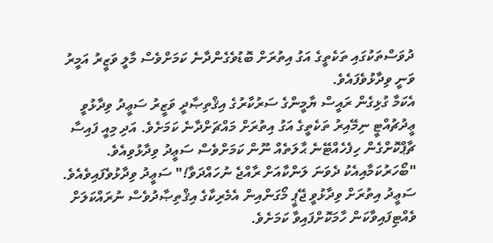ދުވަސްތަކުގައި ތަކެތީގެ އަގު އިތުރަށް ބޮޑުވެގެންދާނެ ކަމަށްވެސް މާލީ ވަޒީރު އަމީރު ވަނީ ވިދާޅުވެފައެވެ.
އެކަމާ ގުޅިގެން ރައީސް ޔާމީންގެ ސަރުކާރުގެ އިޤްތިޞާދީ ވަޒީރު ސަޢީދު ވިދާޅުވީ ޢީދުޗުއްޓީ ނިމޭއިރު ތަކެތީގެ އަގު އިތުރަށް މައްޗަށްދާނެ ކަމަށެވެ. އަދި މިއީ ފައިސާ ޗާޕްކޮށްގެން ހިފެހެއްޓޭނެ ޙާލަތެއް ނޫން ކަމަށްވެސް ސަޢީދު ވިދާޅުވިއެވެ.
"ބޯހަރުކަމާއިއެކު ދެވަނަ ލަންކާއަށް ރާއްޖެ ނުހައްދަވާ!" ސަޢީދު ވިދާޅުވެފައިވެއެވެ.
ސަޢީދު އިތުރަށް ވިދާޅުވީ ޖޭޕީ މޯގަންއިން އެމެރިކާގެ އިޤްތިޞާދުވެސް ނުރައްކަލަށް ވެއްޓިފައިވާކަން ހާމަކޮށްފައިވާ ކަމަށެވެ.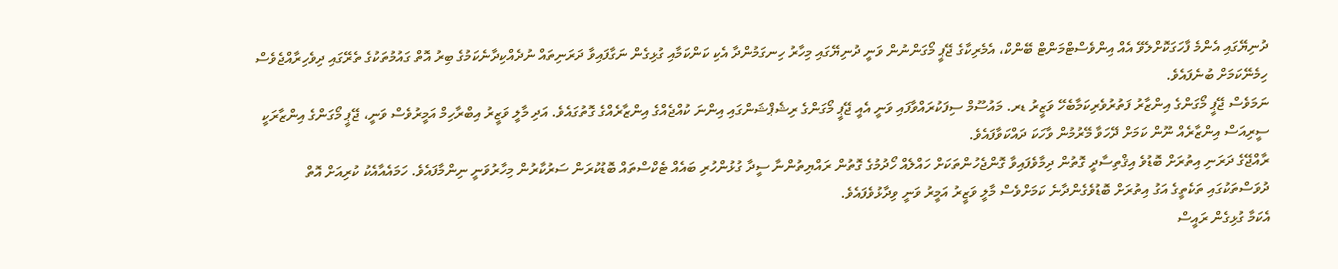ދުނިޔޭގައި އެންމެ ފާހަގަކޮށްލެވޭ އެއް އިންވެސްޓްމަންޓް ބޭންކް، އެމެރިކާގެ ޖޭޕީ މޯގަންނުން ވަނީ ދުނިޔޭގައި މިހާރު ހިނގަމުންދާ އެކި ކަންކަމާއި ގުޅިގެން ނަގާފައިވާ ދަރަނިތައް ނުދެއްކިދާނެކަމުގެ ބިރު އޮތް ގައުމުތަކުގެ ތެރޭގައި ދިވެހިރާއްޖެވެސް ހިމެނޭކަމަށް ބުނެފައެވެ.
ނަމަވެސް ޖޭޕީ މޯގަންގެ އިންޒާރު ފަތުރުވެރިކަމާބެހޭ ވަޒީރު ޑރ. މައުސޫމް ސިފަކުރައްވާފައި ވަނީ އެއީ ޖޭޕީ މޯގަންގެ ރިޝެޕްޝަންގައި އިންނަ ކުއްޖެއްގެ އިންޒާރެއްގެ ގޮތުގައެވެ. އަދި މާލީ ވަޒީރު އިބްރާހިމް އަމީރުވެސް ވަނީ، ޖޭޕީ މޯގަންގެ އިންޒާރަކީ ސީރިއަސް އިންޒާރެއް ނޫން ކަމަށް ދޭހަވާ މޭރުމުން ވާހަކަ ދައްކަވާފައެވެ.
ރާއްޖޭގެ ދަރަނި އިތުރަށް ބޮޑުވެ އިޤްތިސާދީ ގޮތުން ދިމާވެފައިވާ ގޮންޖެހުންތަކަށް ހައްލެއް ހޯދުމުގެ ގޮތުން ރައްޔިތުންނާ ސީދާ ގުޅުންހުރި ބައެއް ޓެކްސްތައް ބޮޑުކުރަން ސަރުކާރުން މިހާރުވަނީ ނިންމާފައެވެ. ހަމައެއާއެކު ކުރިއަށް އޮތް ދުވަސްތަކުގައި ތަކެތީގެ އަގު އިތުރަށް ބޮޑުވެގެންދާނެ ކަމަށްވެސް މާލީ ވަޒީރު އަމީރު ވަނީ ވިދާޅުވެފައެވެ.
އެކަމާ ގުޅިގެން ރައީސް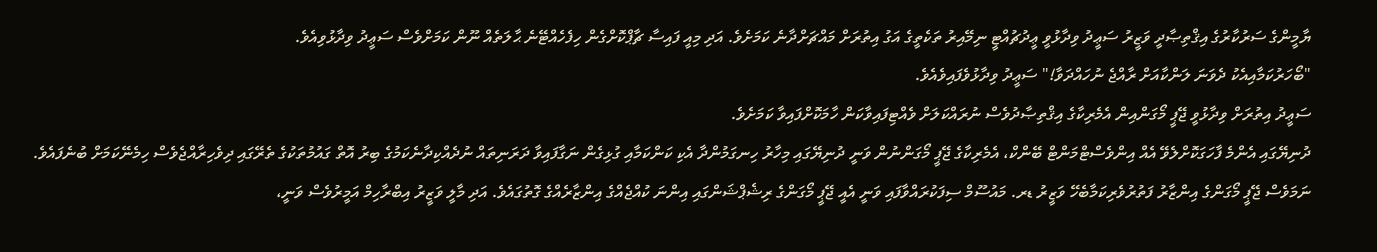ޔާމީންގެ ސަރުކާރުގެ އިޤްތިޞާދީ ވަޒީރު ސަޢީދު ވިދާޅުވީ ޢީދުޗުއްޓީ ނިމޭއިރު ތަކެތީގެ އަގު އިތުރަށް މައްޗަށްދާނެ ކަމަށެވެ. އަދި މިއީ ފައިސާ ޗާޕްކޮށްގެން ހިފެހެއްޓޭނެ ޙާލަތެއް ނޫން ކަމަށްވެސް ސަޢީދު ވިދާޅުވިއެވެ.
"ބޯހަރުކަމާއިއެކު ދެވަނަ ލަންކާއަށް ރާއްޖެ ނުހައްދަވާ!" ސަޢީދު ވިދާޅުވެފައިވެއެވެ.
ސަޢީދު އިތުރަށް ވިދާޅުވީ ޖޭޕީ މޯގަންއިން އެމެރިކާގެ އިޤްތިޞާދުވެސް ނުރައްކަލަށް ވެއްޓިފައިވާކަން ހާމަކޮށްފައިވާ ކަމަށެވެ.
ދުނިޔޭގައި އެންމެ ފާހަގަކޮށްލެވޭ އެއް އިންވެސްޓްމަންޓް ބޭންކް، އެމެރިކާގެ ޖޭޕީ މޯގަންނުން ވަނީ ދުނިޔޭގައި މިހާރު ހިނގަމުންދާ އެކި ކަންކަމާއި ގުޅިގެން ނަގާފައިވާ ދަރަނިތައް ނުދެއްކިދާނެކަމުގެ ބިރު އޮތް ގައުމުތަކުގެ ތެރޭގައި ދިވެހިރާއްޖެވެސް ހިމެނޭކަމަށް ބުނެފައެވެ.
ނަމަވެސް ޖޭޕީ މޯގަންގެ އިންޒާރު ފަތުރުވެރިކަމާބެހޭ ވަޒީރު ޑރ. މައުސޫމް ސިފަކުރައްވާފައި ވަނީ އެއީ ޖޭޕީ މޯގަންގެ ރިޝެޕްޝަންގައި އިންނަ ކުއްޖެއްގެ އިންޒާރެއްގެ ގޮތުގައެވެ. އަދި މާލީ ވަޒީރު އިބްރާހިމް އަމީރުވެސް ވަނީ،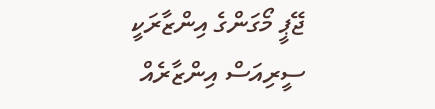ޖޭޕީ މޯގަންގެ އިންޒާރަކީ ސީރިއަސް އިންޒާރެއް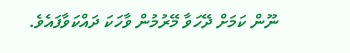ނޫން ކަމަށް ދޭހަވާ މޭރުމުން ވާހަކަ ދައްކަވާފައެވެ.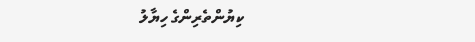ކިޔުންތެރިންގެ ހިޔާލު